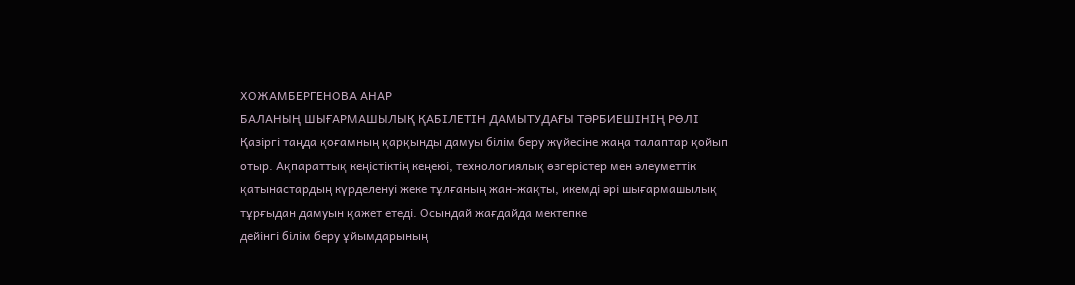ХОЖАМБЕРГЕНОВА АНАР
БАЛАНЫҢ ШЫҒАРМАШЫЛЫҚ ҚАБІЛЕТІН ДАМЫТУДАҒЫ ТӘРБИЕШІНІҢ РӨЛІ
Қазіргі таңда қоғамның қарқынды дамуы білім беру жүйесіне жаңа талаптар қойып отыр. Ақпараттық кеңістіктің кеңеюі, технологиялық өзгерістер мен әлеуметтік қатынастардың күрделенуі жеке тұлғаның жан-жақты, икемді әрі шығармашылық тұрғыдан дамуын қажет етеді. Осындай жағдайда мектепке
дейінгі білім беру ұйымдарының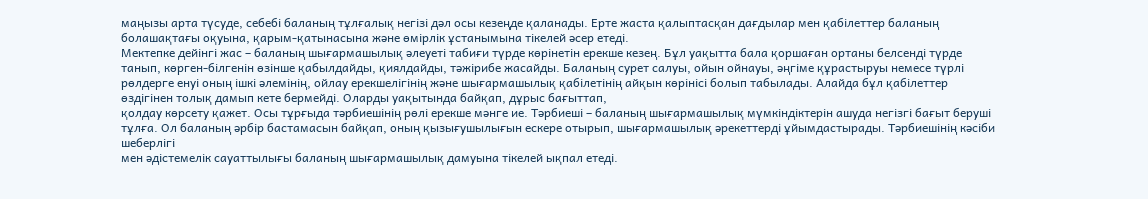маңызы арта түсуде, себебі баланың тұлғалық негізі дәл осы кезеңде қаланады. Ерте жаста қалыптасқан дағдылар мен қабілеттер баланың болашақтағы оқуына, қарым-қатынасына және өмірлік ұстанымына тікелей әсер етеді.
Мектепке дейінгі жас – баланың шығармашылық әлеуеті табиғи түрде көрінетін ерекше кезең. Бұл уақытта бала қоршаған ортаны белсенді түрде танып, көрген-білгенін өзінше қабылдайды, қиялдайды, тәжірибе жасайды. Баланың сурет салуы, ойын ойнауы, әңгіме құрастыруы немесе түрлі рөлдерге енуі оның ішкі әлемінің, ойлау ерекшелігінің және шығармашылық қабілетінің айқын көрінісі болып табылады. Алайда бұл қабілеттер өздігінен толық дамып кете бермейді. Оларды уақытында байқап, дұрыс бағыттап,
қолдау көрсету қажет. Осы тұрғыда тәрбиешінің рөлі ерекше мәнге ие. Тәрбиеші – баланың шығармашылық мүмкіндіктерін ашуда негізгі бағыт беруші тұлға. Ол баланың әрбір бастамасын байқап, оның қызығушылығын ескере отырып, шығармашылық әрекеттерді ұйымдастырады. Тәрбиешінің кәсіби шеберлігі
мен әдістемелік сауаттылығы баланың шығармашылық дамуына тікелей ықпал етеді.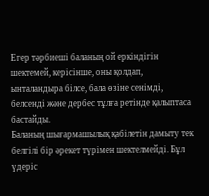Егер тәрбиеші баланың ой еркіндігін шектемей, керісінше, оны қолдап, ынталандыра білсе, бала өзіне сенімді, белсенді және дербес тұлға ретінде қалыптаса бастайды.
Баланың шығармашылық қабілетін дамыту тек белгілі бір әрекет түрімен шектелмейді. Бұл үдеріс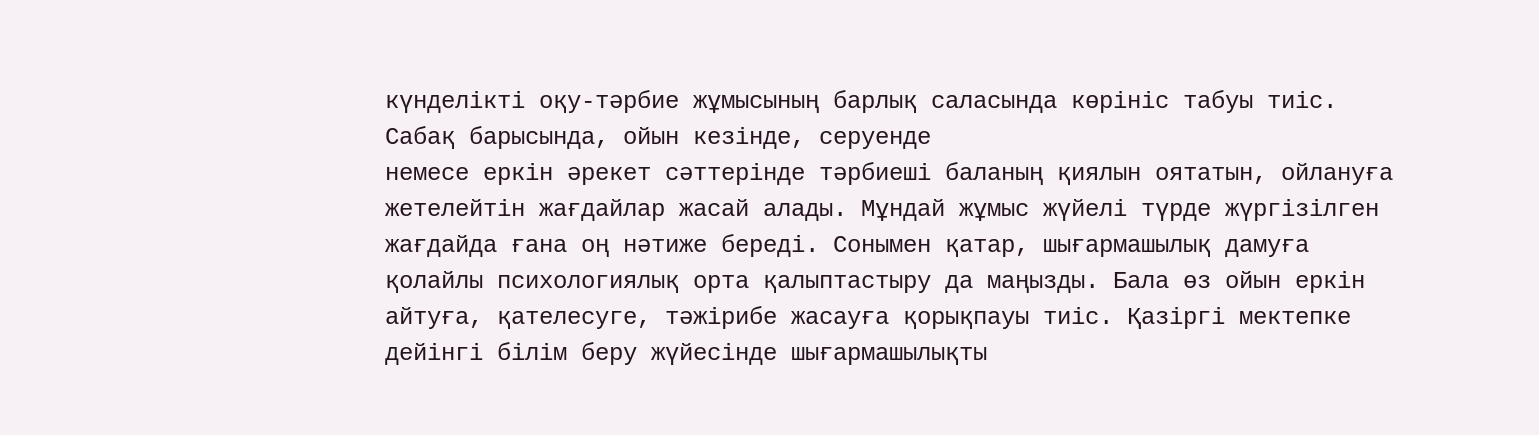күнделікті оқу-тәрбие жұмысының барлық саласында көрініс табуы тиіс. Сабақ барысында, ойын кезінде, серуенде
немесе еркін әрекет сәттерінде тәрбиеші баланың қиялын оятатын, ойлануға жетелейтін жағдайлар жасай алады. Мұндай жұмыс жүйелі түрде жүргізілген жағдайда ғана оң нәтиже береді. Сонымен қатар, шығармашылық дамуға қолайлы психологиялық орта қалыптастыру да маңызды. Бала өз ойын еркін
айтуға, қателесуге, тәжірибе жасауға қорықпауы тиіс. Қазіргі мектепке дейінгі білім беру жүйесінде шығармашылықты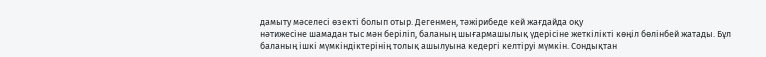дамыту мәселесі өзекті болып отыр. Дегенмен, тәжірибеде кей жағдайда оқу
нәтижесіне шамадан тыс мән беріліп, баланың шығармашылық үдерісіне жеткілікті көңіл бөлінбей жатады. Бұл баланың ішкі мүмкіндіктерінің толық ашылуына кедергі келтіруі мүмкін. Сондықтан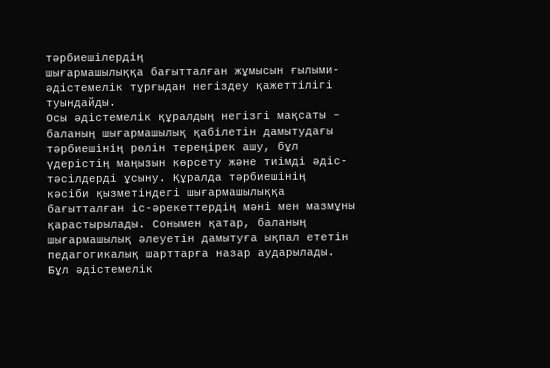тәрбиешілердің
шығармашылыққа бағытталған жұмысын ғылыми-әдістемелік тұрғыдан негіздеу қажеттілігі туындайды.
Осы әдістемелік құралдың негізгі мақсаты – баланың шығармашылық қабілетін дамытудағы тәрбиешінің рөлін тереңірек ашу, бұл үдерістің маңызын көрсету және тиімді әдіс-тәсілдерді ұсыну. Құралда тәрбиешінің
кәсіби қызметіндегі шығармашылыққа бағытталған іс-әрекеттердің мәні мен мазмұны қарастырылады. Сонымен қатар, баланың шығармашылық әлеуетін дамытуға ықпал ететін педагогикалық шарттарға назар аударылады.
Бұл әдістемелік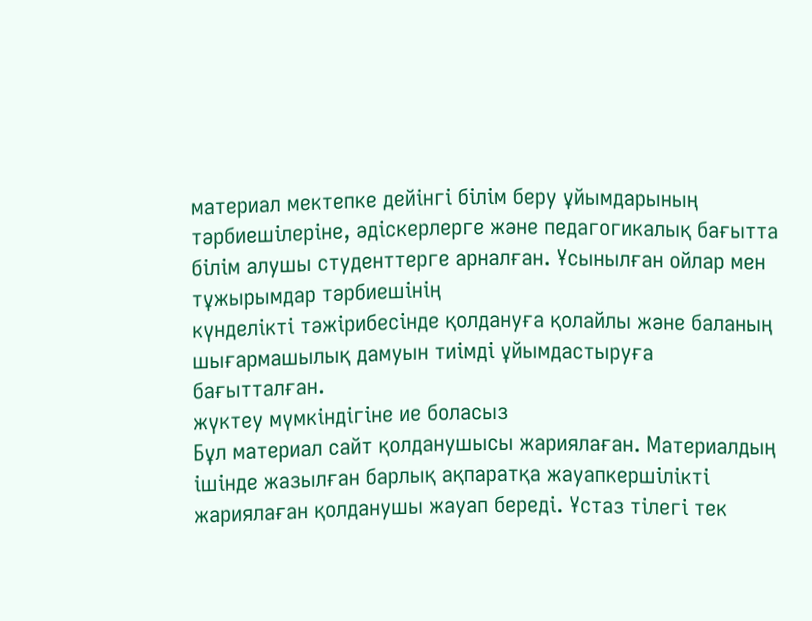материал мектепке дейінгі білім беру ұйымдарының тәрбиешілеріне, әдіскерлерге және педагогикалық бағытта білім алушы студенттерге арналған. Ұсынылған ойлар мен тұжырымдар тәрбиешінің
күнделікті тәжірибесінде қолдануға қолайлы және баланың шығармашылық дамуын тиімді ұйымдастыруға бағытталған.
жүктеу мүмкіндігіне ие боласыз
Бұл материал сайт қолданушысы жариялаған. Материалдың ішінде жазылған барлық ақпаратқа жауапкершілікті жариялаған қолданушы жауап береді. Ұстаз тілегі тек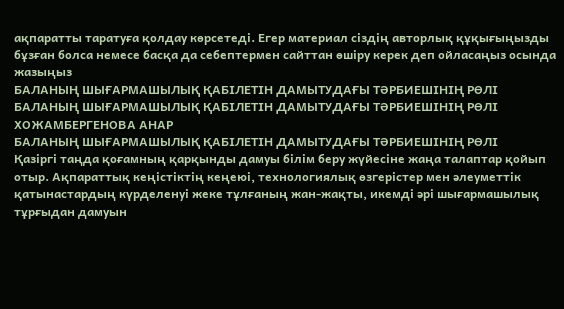ақпаратты таратуға қолдау көрсетеді. Егер материал сіздің авторлық құқығыңызды бұзған болса немесе басқа да себептермен сайттан өшіру керек деп ойласаңыз осында жазыңыз
БАЛАНЫҢ ШЫҒАРМАШЫЛЫҚ ҚАБІЛЕТІН ДАМЫТУДАҒЫ ТӘРБИЕШІНІҢ РӨЛІ
БАЛАНЫҢ ШЫҒАРМАШЫЛЫҚ ҚАБІЛЕТІН ДАМЫТУДАҒЫ ТӘРБИЕШІНІҢ РӨЛІ
ХОЖАМБЕРГЕНОВА АНАР
БАЛАНЫҢ ШЫҒАРМАШЫЛЫҚ ҚАБІЛЕТІН ДАМЫТУДАҒЫ ТӘРБИЕШІНІҢ РӨЛІ
Қазіргі таңда қоғамның қарқынды дамуы білім беру жүйесіне жаңа талаптар қойып отыр. Ақпараттық кеңістіктің кеңеюі, технологиялық өзгерістер мен әлеуметтік қатынастардың күрделенуі жеке тұлғаның жан-жақты, икемді әрі шығармашылық тұрғыдан дамуын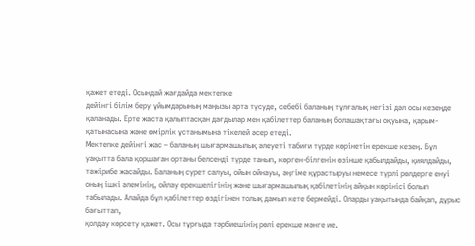қажет етеді. Осындай жағдайда мектепке
дейінгі білім беру ұйымдарының маңызы арта түсуде, себебі баланың тұлғалық негізі дәл осы кезеңде қаланады. Ерте жаста қалыптасқан дағдылар мен қабілеттер баланың болашақтағы оқуына, қарым-қатынасына және өмірлік ұстанымына тікелей әсер етеді.
Мектепке дейінгі жас – баланың шығармашылық әлеуеті табиғи түрде көрінетін ерекше кезең. Бұл уақытта бала қоршаған ортаны белсенді түрде танып, көрген-білгенін өзінше қабылдайды, қиялдайды, тәжірибе жасайды. Баланың сурет салуы, ойын ойнауы, әңгіме құрастыруы немесе түрлі рөлдерге енуі оның ішкі әлемінің, ойлау ерекшелігінің және шығармашылық қабілетінің айқын көрінісі болып табылады. Алайда бұл қабілеттер өздігінен толық дамып кете бермейді. Оларды уақытында байқап, дұрыс бағыттап,
қолдау көрсету қажет. Осы тұрғыда тәрбиешінің рөлі ерекше мәнге ие.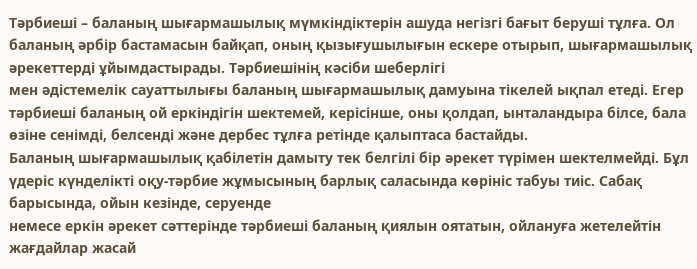Тәрбиеші – баланың шығармашылық мүмкіндіктерін ашуда негізгі бағыт беруші тұлға. Ол баланың әрбір бастамасын байқап, оның қызығушылығын ескере отырып, шығармашылық әрекеттерді ұйымдастырады. Тәрбиешінің кәсіби шеберлігі
мен әдістемелік сауаттылығы баланың шығармашылық дамуына тікелей ықпал етеді. Егер тәрбиеші баланың ой еркіндігін шектемей, керісінше, оны қолдап, ынталандыра білсе, бала өзіне сенімді, белсенді және дербес тұлға ретінде қалыптаса бастайды.
Баланың шығармашылық қабілетін дамыту тек белгілі бір әрекет түрімен шектелмейді. Бұл үдеріс күнделікті оқу-тәрбие жұмысының барлық саласында көрініс табуы тиіс. Сабақ барысында, ойын кезінде, серуенде
немесе еркін әрекет сәттерінде тәрбиеші баланың қиялын оятатын, ойлануға жетелейтін жағдайлар жасай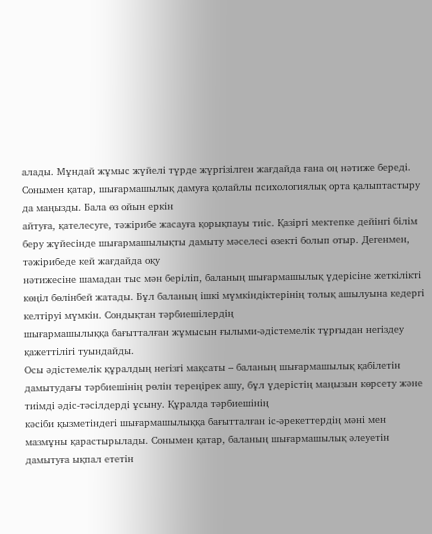алады. Мұндай жұмыс жүйелі түрде жүргізілген жағдайда ғана оң нәтиже береді. Сонымен қатар, шығармашылық дамуға қолайлы психологиялық орта қалыптастыру да маңызды. Бала өз ойын еркін
айтуға, қателесуге, тәжірибе жасауға қорықпауы тиіс. Қазіргі мектепке дейінгі білім беру жүйесінде шығармашылықты дамыту мәселесі өзекті болып отыр. Дегенмен, тәжірибеде кей жағдайда оқу
нәтижесіне шамадан тыс мән беріліп, баланың шығармашылық үдерісіне жеткілікті көңіл бөлінбей жатады. Бұл баланың ішкі мүмкіндіктерінің толық ашылуына кедергі келтіруі мүмкін. Сондықтан тәрбиешілердің
шығармашылыққа бағытталған жұмысын ғылыми-әдістемелік тұрғыдан негіздеу қажеттілігі туындайды.
Осы әдістемелік құралдың негізгі мақсаты – баланың шығармашылық қабілетін дамытудағы тәрбиешінің рөлін тереңірек ашу, бұл үдерістің маңызын көрсету және тиімді әдіс-тәсілдерді ұсыну. Құралда тәрбиешінің
кәсіби қызметіндегі шығармашылыққа бағытталған іс-әрекеттердің мәні мен мазмұны қарастырылады. Сонымен қатар, баланың шығармашылық әлеуетін дамытуға ықпал ететін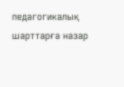педагогикалық шарттарға назар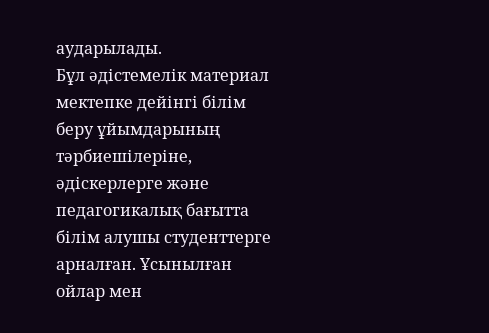аударылады.
Бұл әдістемелік материал мектепке дейінгі білім беру ұйымдарының тәрбиешілеріне, әдіскерлерге және педагогикалық бағытта білім алушы студенттерге арналған. Ұсынылған ойлар мен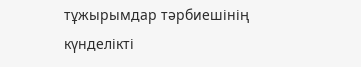тұжырымдар тәрбиешінің
күнделікті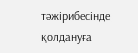тәжірибесінде қолдануға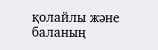қолайлы және баланың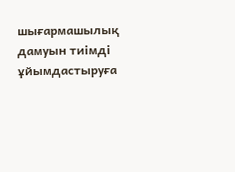шығармашылық дамуын тиімді ұйымдастыруға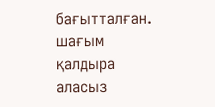бағытталған.
шағым қалдыра аласыз